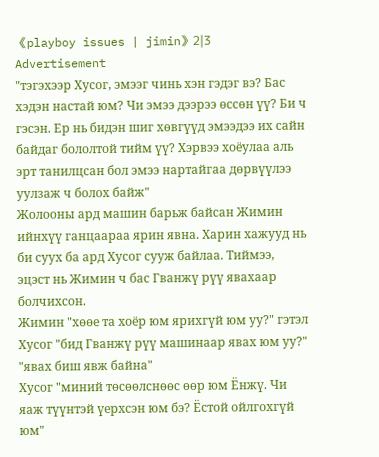《playboy issues | jimin》2|3
Advertisement
"тэгэхээр Хусог, эмээг чинь хэн гэдэг вэ? Бас хэдэн настай юм? Чи эмээ дээрээ өссөн үү? Би ч гэсэн. Ер нь бидэн шиг хөвгүүд эмээдээ их сайн байдаг бололтой тийм үү? Хэрвээ хоёулаа аль эрт танилцсан бол эмээ нартайгаа дөрвүүлээ уулзаж ч болох байж"
Жолооны ард машин барьж байсан Жимин ийнхүү ганцаараа ярин явна. Харин хажууд нь би суух ба ард Хусог сууж байлаа. Тиймээ, эцэст нь Жимин ч бас Гванжү рүү явахаар болчихсон.
Жимин "хөөе та хоёр юм ярихгүй юм уу?" гэтэл Хусог "бид Гванжү рүү машинаар явах юм уу?"
"явах биш явж байна"
Хусог "миний төсөөлснөөс өөр юм Ёнжү. Чи яаж түүнтэй үерхсэн юм бэ? Ёстой ойлгохгүй юм"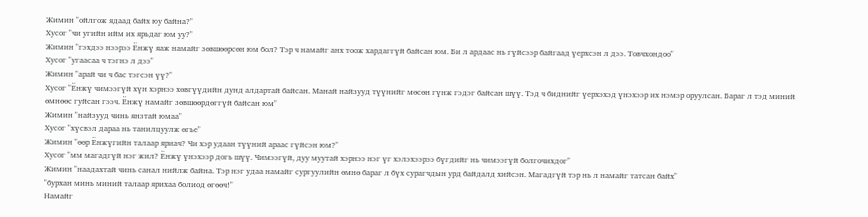Жимин "ойлгож ядаад байх юу байна?"
Хусог "чи угийн ийм их ярьдаг юм уу?"
Жимин "гэхдээ нээрээ Ёнжү яаж намайг зөвшөөрсөн юм бол? Тэр ч намайг анх тоож хардаггүй байсан юм. Би л ардаас нь гүйсээр байгаад үерхсэн л дээ. Товчхондоо"
Хусог "угаасаа ч тэгнэ л дээ"
Жимин "арай чи ч бас тэгсэн үү?"
Хусог "Ёнжү чимээгүй хүн хэрнээ хөвгүүдийн дунд алдартай байсан. Манай найзууд түүнийг мөсөн гүнж гэдэг байсан шүү. Тэд ч биднийг үерхэхэд үнэхээр их нэмэр оруулсан. Бараг л тэд миний өмнөөс гуйсан гээч. Ёнжү намайг зөвшөөрдөггүй байсан юм"
Жимин "найзууд чинь янзтай юмаа"
Хусог "хүсвэл дараа нь танилцуулж өгье"
Жимин "өөр Ёнжүгийн талаар яриач? Чи хэр удаан түүний араас гүйсэн юм?"
Хусог "мм магадгүй нэг жил? Ёнжү үнэхээр догь шүү. Чимээгүй, дуу муутай хэрнээ нэг үг хэлэхээрээ бүгдийг нь чимээгүй болгочихдог"
Жимин "наадахтай чинь санал нийлж байна. Тэр нэг удаа намайг сургуулийн өмнө бараг л бүх сурагчдын урд байдалд хийсэн. Магадгүй тэр нь л намайг татсан байх"
"бурхан минь миний талаар ярихаа болиод өгөөч!"
Намайг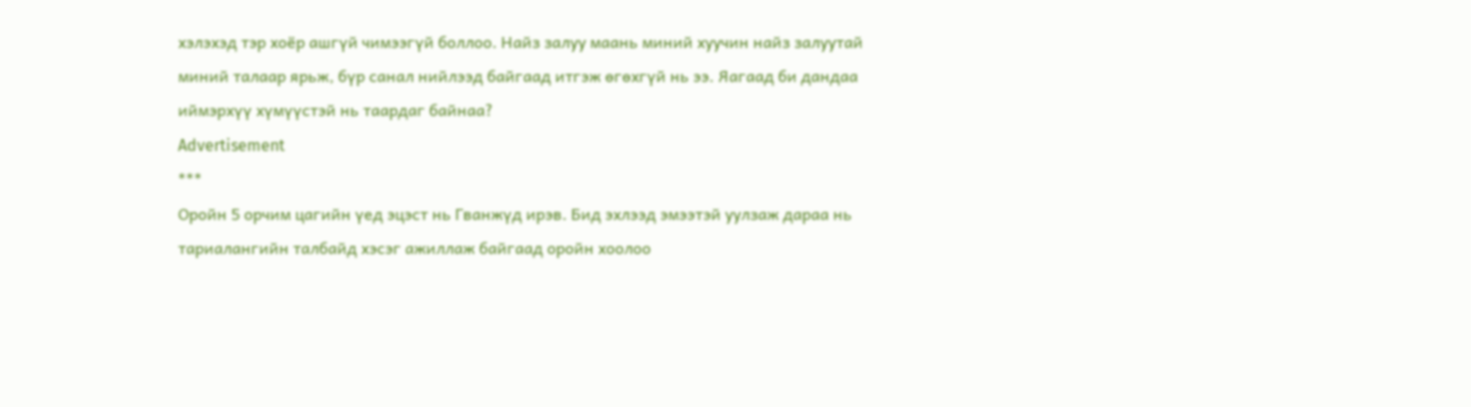хэлэхэд тэр хоёр ашгүй чимээгүй боллоо. Найз залуу маань миний хуучин найз залуутай миний талаар ярьж, бүр санал нийлээд байгаад итгэж өгөхгүй нь ээ. Яагаад би дандаа иймэрхүү хүмүүстэй нь таардаг байнаа?
Advertisement
***
Оройн 5 орчим цагийн үед эцэст нь Гванжүд ирэв. Бид эхлээд эмээтэй уулзаж дараа нь тариалангийн талбайд хэсэг ажиллаж байгаад оройн хоолоо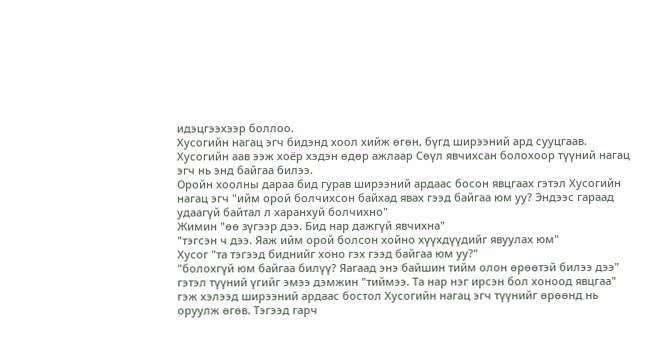идэцгээхээр боллоо.
Хусогийн нагац эгч бидэнд хоол хийж өгөн, бүгд ширээний ард сууцгаав. Хусогийн аав ээж хоёр хэдэн өдөр ажлаар Сөүл явчихсан болохоор түүний нагац эгч нь энд байгаа билээ.
Оройн хоолны дараа бид гурав ширээний ардаас босон явцгаах гэтэл Хусогийн нагац эгч "ийм орой болчихсон байхад явах гээд байгаа юм уу? Эндээс гараад удаагүй байтал л харанхуй болчихно"
Жимин "өө зүгээр дээ. Бид нар дажгүй явчихна"
"тэгсэн ч дээ. Яаж ийм орой болсон хойно хүүхдүүдийг явуулах юм"
Хусог "та тэгээд биднийг хоно гэх гээд байгаа юм уу?"
"болохгүй юм байгаа билүү? Яагаад энэ байшин тийм олон өрөөтэй билээ дээ" гэтэл түүний үгийг эмээ дэмжин "тиймээ. Та нар нэг ирсэн бол хоноод явцгаа" гэж хэлээд ширээний ардаас бостол Хусогийн нагац эгч түүнийг өрөөнд нь оруулж өгөв. Тэгээд гарч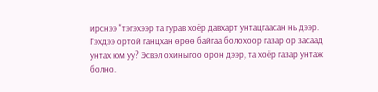ирснээ "тэгэхээр та гурав хоёр давхарт унтацгаасан нь дээр. Гэхдээ ортой ганцхан өрөө байгаа болохоор газар ор засаад унтах юм уу? Эсвэл охиныгоо орон дээр, та хоёр газар унтаж болно.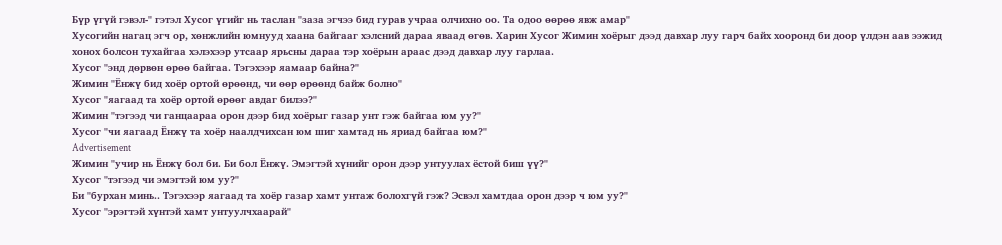Бүр үгүй гэвэл-" гэтэл Хусог үгийг нь таслан "заза эгчээ бид гурав учраа олчихно оо. Та одоо өөрөө явж амар"
Хусогийн нагац эгч ор, хөнжлийн юмнууд хаана байгааг хэлсний дараа яваад өгөв. Харин Хусог Жимин хоёрыг дээд давхар луу гарч байх хооронд би доор үлдэн аав ээжид хонох болсон тухайгаа хэлэхээр утсаар ярьсны дараа тэр хоёрын араас дээд давхар луу гарлаа.
Хусог "энд дөрвөн өрөө байгаа. Тэгэхээр яамаар байна?"
Жимин "Ёнжү бид хоёр ортой өрөөнд, чи өөр өрөөнд байж болно"
Хусог "яагаад та хоёр ортой өрөөг авдаг билээ?"
Жимин "тэгээд чи ганцаараа орон дээр бид хоёрыг газар унт гэж байгаа юм уу?"
Хусог "чи яагаад Ёнжү та хоёр наалдчихсан юм шиг хамтад нь яриад байгаа юм?"
Advertisement
Жимин "учир нь Ёнжү бол би. Би бол Ёнжү. Эмэгтэй хүнийг орон дээр унтуулах ёстой биш үү?"
Хусог "тэгээд чи эмэгтэй юм уу?"
Би "бурхан минь.. Тэгэхээр яагаад та хоёр газар хамт унтаж болохгүй гэж? Эсвэл хамтдаа орон дээр ч юм уу?"
Хусог "эрэгтэй хүнтэй хамт унтуулчхаарай"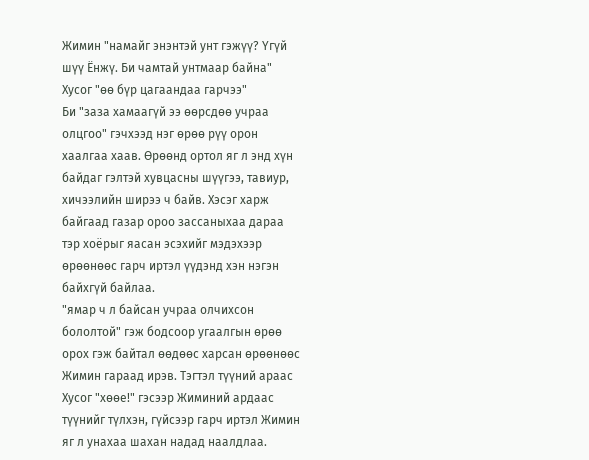Жимин "намайг энэнтэй унт гэжүү? Үгүй шүү Ёнжү. Би чамтай унтмаар байна"
Хусог "өө бүр цагаандаа гарчээ"
Би "заза хамаагүй ээ өөрсдөө учраа олцгоо" гэчхээд нэг өрөө рүү орон хаалгаа хаав. Өрөөнд ортол яг л энд хүн байдаг гэлтэй хувцасны шүүгээ, тавиур, хичээлийн ширээ ч байв. Хэсэг харж байгаад газар ороо зассаныхаа дараа тэр хоёрыг яасан эсэхийг мэдэхээр өрөөнөөс гарч иртэл үүдэнд хэн нэгэн байхгүй байлаа.
"ямар ч л байсан учраа олчихсон бололтой" гэж бодсоор угаалгын өрөө орох гэж байтал өөдөөс харсан өрөөнөөс Жимин гараад ирэв. Тэгтэл түүний араас Хусог "хөөе!" гэсээр Жиминий ардаас түүнийг түлхэн, гүйсээр гарч иртэл Жимин яг л унахаа шахан надад наалдлаа.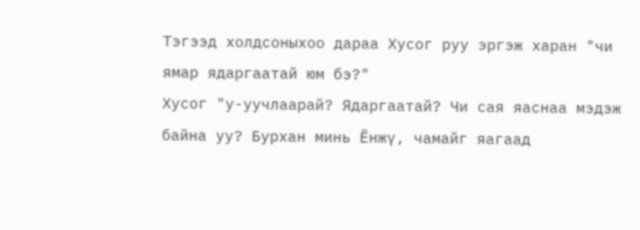Тэгээд холдсоныхоо дараа Хусог руу эргэж харан "чи ямар ядаргаатай юм бэ?"
Хусог "у-уучлаарай? Ядаргаатай? Чи сая яаснаа мэдэж байна уу? Бурхан минь Ёнжү, чамайг яагаад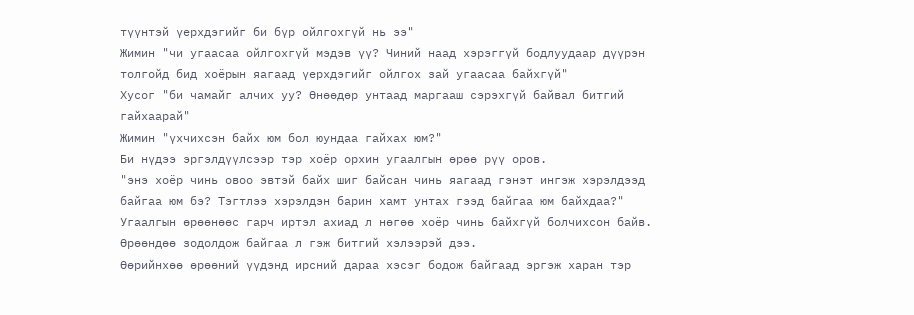түүнтэй үерхдэгийг би бүр ойлгохгүй нь ээ"
Жимин "чи угаасаа ойлгохгүй мэдэв үү? Чиний наад хэрэггүй бодлуудаар дүүрэн толгойд бид хоёрын яагаад үерхдэгийг ойлгох зай угаасаа байхгүй"
Хусог "би чамайг алчих уу? Өнөөдөр унтаад маргааш сэрэхгүй байвал битгий гайхаарай"
Жимин "үхчихсэн байх юм бол юундаа гайхах юм?"
Би нүдээ эргэлдүүлсээр тэр хоёр орхин угаалгын өрөө рүү оров.
"энэ хоёр чинь овоо эвтэй байх шиг байсан чинь яагаад гэнэт ингэж хэрэлдээд байгаа юм бэ? Тэгтлээ хэрэлдэн барин хамт унтах гээд байгаа юм байхдаа?"
Угаалгын өрөөнөөс гарч иртэл ахиад л нөгөө хоёр чинь байхгүй болчихсон байв.
Өрөөндөө зодолдож байгаа л гэж битгий хэлээрэй дээ.
Өөрийнхөө өрөөний үүдэнд ирсний дараа хэсэг бодож байгаад эргэж харан тэр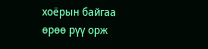хоёрын байгаа өрөө рүү орж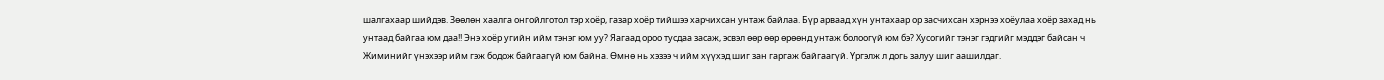шалгахаар шийдэв. Зөөлөн хаалга онгойлготол тэр хоёр, газар хоёр тийшээ харчихсан унтаж байлаа. Бүр арваад хүн унтахаар ор засчихсан хэрнээ хоёулаа хоёр захад нь унтаад байгаа юм даа!! Энэ хоёр угийн ийм тэнэг юм уу? Яагаад ороо тусдаа засаж, эсвэл өөр өөр өрөөнд унтаж болоогүй юм бэ? Хусогийг тэнэг гэдгийг мэддэг байсан ч Жиминийг үнэхээр ийм гэж бодож байгаагүй юм байна. Өмнө нь хэзээ ч ийм хүүхэд шиг зан гаргаж байгаагүй. Үргэлж л догь залуу шиг аашилдаг.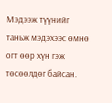Мэдээж түүнийг таньж мэдэхээс өмнө огт өөр хүн гэж төсөөлдөг байсан.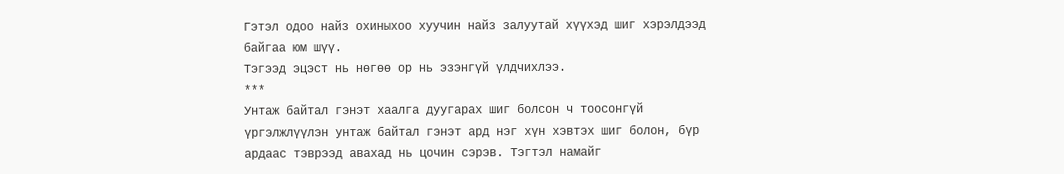Гэтэл одоо найз охиныхоо хуучин найз залуутай хүүхэд шиг хэрэлдээд байгаа юм шүү.
Тэгээд эцэст нь нөгөө ор нь эзэнгүй үлдчихлээ.
***
Унтаж байтал гэнэт хаалга дуугарах шиг болсон ч тоосонгүй үргэлжлүүлэн унтаж байтал гэнэт ард нэг хүн хэвтэх шиг болон, бүр ардаас тэврээд авахад нь цочин сэрэв. Тэгтэл намайг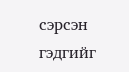сэрсэн гэдгийг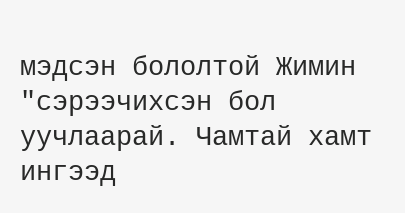мэдсэн бололтой Жимин "сэрээчихсэн бол уучлаарай. Чамтай хамт ингээд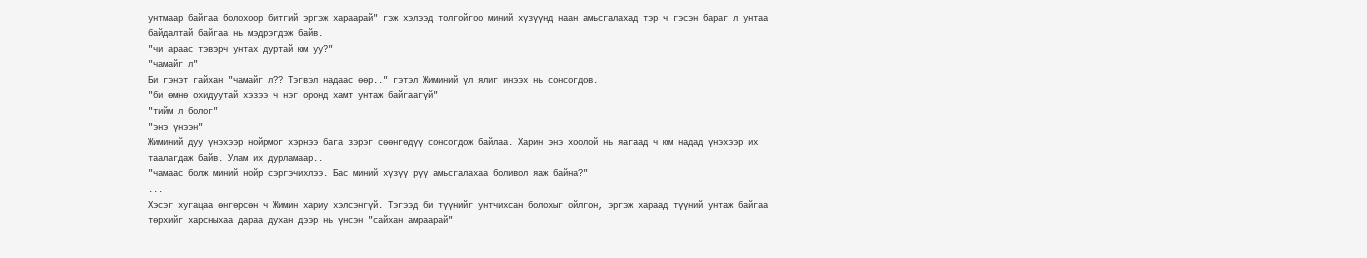унтмаар байгаа болохоор битгий эргэж хараарай" гэж хэлээд толгойгоо миний хүзүүнд наан амьсгалахад тэр ч гэсэн бараг л унтаа байдалтай байгаа нь мэдрэгдэж байв.
"чи араас тэвэрч унтах дуртай юм уу?"
"чамайг л"
Би гэнэт гайхан "чамайг л?? Тэгвэл надаас өөр.." гэтэл Жиминий үл ялиг инээх нь сонсогдов.
"би өмнө охидуутай хэзээ ч нэг оронд хамт унтаж байгаагүй"
"тийм л болог"
"энэ үнээн"
Жиминий дуу үнэхээр нойрмог хэрнээ бага зэрэг сөөнгөдүү сонсогдож байлаа. Харин энэ хоолой нь яагаад ч юм надад үнэхээр их таалагдаж байв. Улам их дурламаар..
"чамаас болж миний нойр сэргэчихлээ. Бас миний хүзүү рүү амьсгалахаа боливол яаж байна?"
...
Хэсэг хугацаа өнгөрсөн ч Жимин хариу хэлсэнгүй. Тэгээд би түүнийг унтчихсан болохыг ойлгон, эргэж хараад түүний унтаж байгаа төрхийг харсныхаа дараа духан дээр нь үнсэн "сайхан амраарай"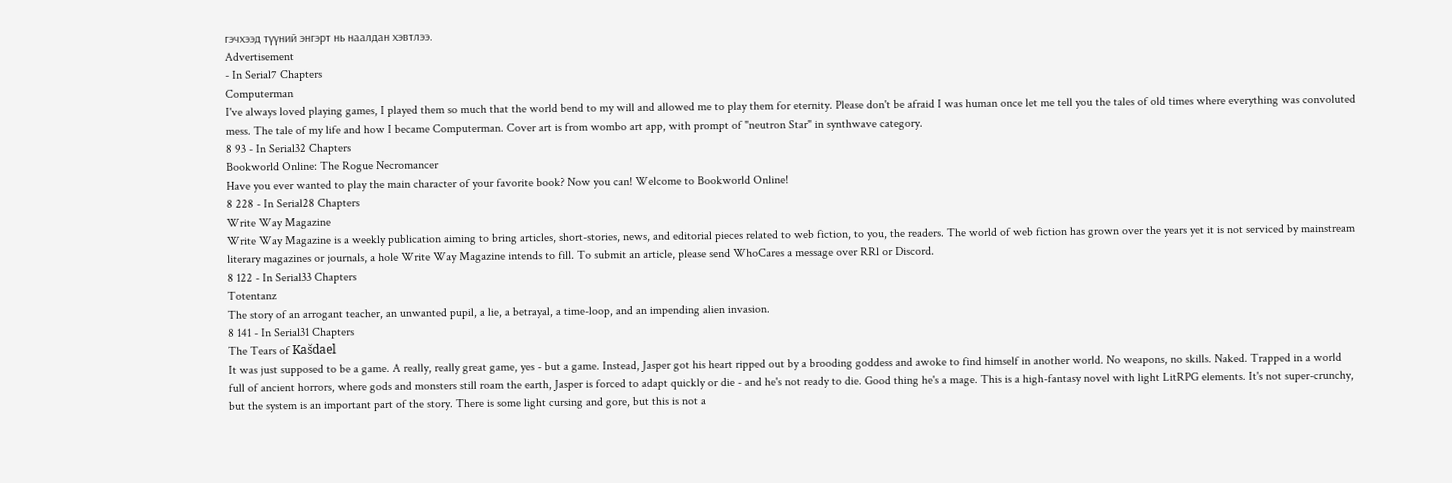гэчхээд түүний энгэрт нь наалдан хэвтлээ.
Advertisement
- In Serial7 Chapters
Computerman
I've always loved playing games, I played them so much that the world bend to my will and allowed me to play them for eternity. Please don't be afraid I was human once let me tell you the tales of old times where everything was convoluted mess. The tale of my life and how I became Computerman. Cover art is from wombo art app, with prompt of "neutron Star" in synthwave category.
8 93 - In Serial32 Chapters
Bookworld Online: The Rogue Necromancer
Have you ever wanted to play the main character of your favorite book? Now you can! Welcome to Bookworld Online!
8 228 - In Serial28 Chapters
Write Way Magazine
Write Way Magazine is a weekly publication aiming to bring articles, short-stories, news, and editorial pieces related to web fiction, to you, the readers. The world of web fiction has grown over the years yet it is not serviced by mainstream literary magazines or journals, a hole Write Way Magazine intends to fill. To submit an article, please send WhoCares a message over RRl or Discord.
8 122 - In Serial33 Chapters
Totentanz
The story of an arrogant teacher, an unwanted pupil, a lie, a betrayal, a time-loop, and an impending alien invasion.
8 141 - In Serial31 Chapters
The Tears of Kas̆dael
It was just supposed to be a game. A really, really great game, yes - but a game. Instead, Jasper got his heart ripped out by a brooding goddess and awoke to find himself in another world. No weapons, no skills. Naked. Trapped in a world full of ancient horrors, where gods and monsters still roam the earth, Jasper is forced to adapt quickly or die - and he's not ready to die. Good thing he's a mage. This is a high-fantasy novel with light LitRPG elements. It's not super-crunchy, but the system is an important part of the story. There is some light cursing and gore, but this is not a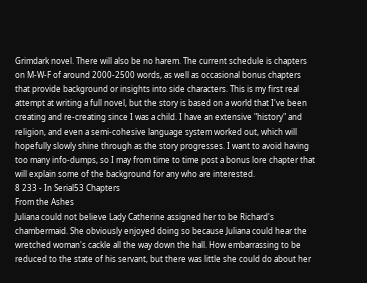Grimdark novel. There will also be no harem. The current schedule is chapters on M-W-F of around 2000-2500 words, as well as occasional bonus chapters that provide background or insights into side characters. This is my first real attempt at writing a full novel, but the story is based on a world that I've been creating and re-creating since I was a child. I have an extensive "history" and religion, and even a semi-cohesive language system worked out, which will hopefully slowly shine through as the story progresses. I want to avoid having too many info-dumps, so I may from time to time post a bonus lore chapter that will explain some of the background for any who are interested.
8 233 - In Serial53 Chapters
From the Ashes
Juliana could not believe Lady Catherine assigned her to be Richard's chambermaid. She obviously enjoyed doing so because Juliana could hear the wretched woman's cackle all the way down the hall. How embarrassing to be reduced to the state of his servant, but there was little she could do about her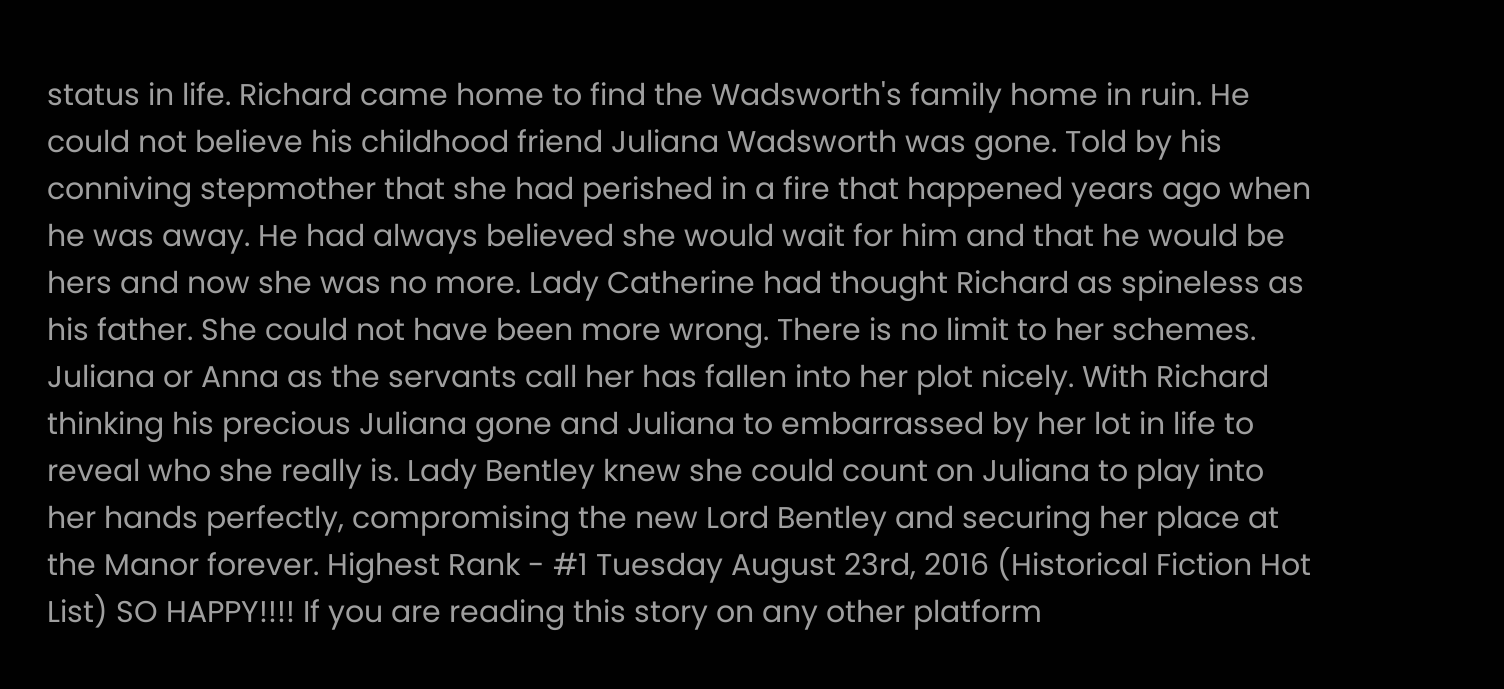status in life. Richard came home to find the Wadsworth's family home in ruin. He could not believe his childhood friend Juliana Wadsworth was gone. Told by his conniving stepmother that she had perished in a fire that happened years ago when he was away. He had always believed she would wait for him and that he would be hers and now she was no more. Lady Catherine had thought Richard as spineless as his father. She could not have been more wrong. There is no limit to her schemes. Juliana or Anna as the servants call her has fallen into her plot nicely. With Richard thinking his precious Juliana gone and Juliana to embarrassed by her lot in life to reveal who she really is. Lady Bentley knew she could count on Juliana to play into her hands perfectly, compromising the new Lord Bentley and securing her place at the Manor forever. Highest Rank - #1 Tuesday August 23rd, 2016 (Historical Fiction Hot List) SO HAPPY!!!! If you are reading this story on any other platform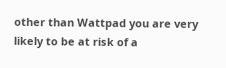other than Wattpad you are very likely to be at risk of a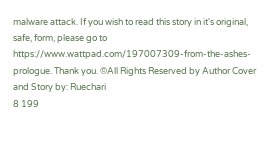malware attack. If you wish to read this story in it's original, safe, form, please go to https://www.wattpad.com/197007309-from-the-ashes-prologue. Thank you. ©All Rights Reserved by Author Cover and Story by: Ruechari
8 199